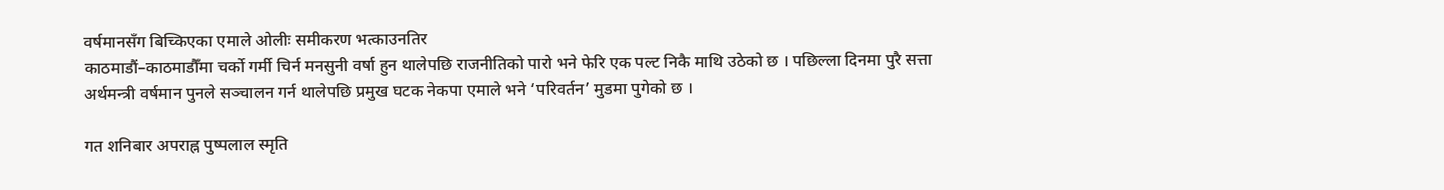वर्षमानसँग बिच्किएका एमाले ओलीः समीकरण भत्काउनतिर
काठमाडौं–काठमाडौँमा चर्को गर्मी चिर्न मनसुनी वर्षा हुन थालेपछि राजनीतिको पारो भने फेरि एक पल्ट निकै माथि उठेको छ । पछिल्ला दिनमा पुरै सत्ता अर्थमन्त्री वर्षमान पुनले सञ्चालन गर्न थालेपछि प्रमुख घटक नेकपा एमाले भने ‘परिवर्तन’ मुडमा पुगेको छ ।

गत शनिबार अपराह्न पुष्पलाल स्मृति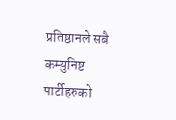प्रतिष्ठानले सबै कम्युनिष्ट पार्टीहरुको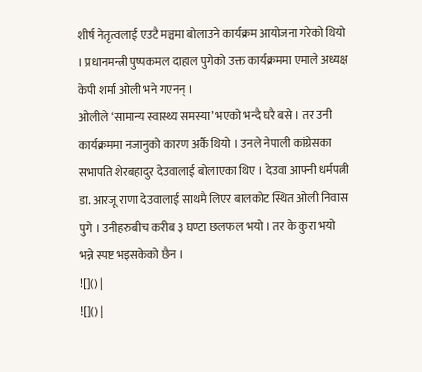शीर्ष नेतृत्वलाई एउटै मञ्चमा बोलाउने कार्यक्रम आयोजना गरेको थियो । प्रधानमन्त्री पुष्पकमल दाहाल पुगेको उक्त कार्यक्रममा एमाले अध्यक्ष केपी शर्मा ओली भने गएनन् ।
ओलीले ‘सामान्य स्वास्थ्य समस्या’ भएको भन्दै घरै बसे । तर उनी कार्यक्रममा नजानुको कारण अर्कै थियो । उनले नेपाली कांग्रेसका सभापति शेरबहादुर देउवालाई बोलाएका थिए । देउवा आफ्नी धर्मपत्नी डा. आरजू राणा देउवालाई साथमै लिएर बालकोट स्थित ओली निवास पुगे । उनीहरुबीच करीब ३ घण्टा छलफल भयो । तर के कुरा भयो भन्ने स्पष्ट भइसकेको छैन ।
![]() |
![]() |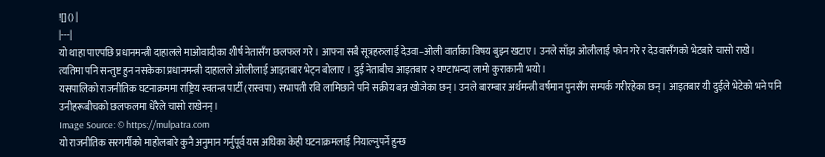![]() |
|---|
यो थाहा पाएपछि प्रधानमन्त्री दाहालले माओवादीका शीर्ष नेतासँग छलफल गरे । आफ्ना सबै सूत्रहरुलाई देउवा–ओली वार्ताका विषय बुझ्न खटाए । उनले साँझ ओलीलाई फोन गरे र देउवासँगको भेटबारे चासो राखे।
त्यतिमा पनि सन्तुष्ट हुन नसकेका प्रधानमन्त्री दाहालले ओलीलाई आइतबार भेट्न बोलाए । दुई नेताबीच आइतबार २ घण्टाभन्दा लामो कुराकानी भयो।
यसपालिको राजनीतिक घटनाक्रममा राष्ट्रिय स्वतन्त्र पार्टी (रास्वपा) सभापती रवि लामिछाने पनि सक्रीय बन्न खोजेका छन् । उनले बारम्बार अर्थमन्त्री वर्षमान पुनसँग सम्पर्क गरीरहेका छन् । आइतबार यी दुईले भेटेको भने पनि उनीहरूबीचको छलफलमा धेरैले चासो राखेनन्।
Image Source: © https://mulpatra.com
यो राजनीतिक सरगर्मीको माहोलबारे कुनै अनुमान गर्नुपूर्व यस अघिका केही घटनाक्रमलाई नियाल्नुपर्ने हुन्छ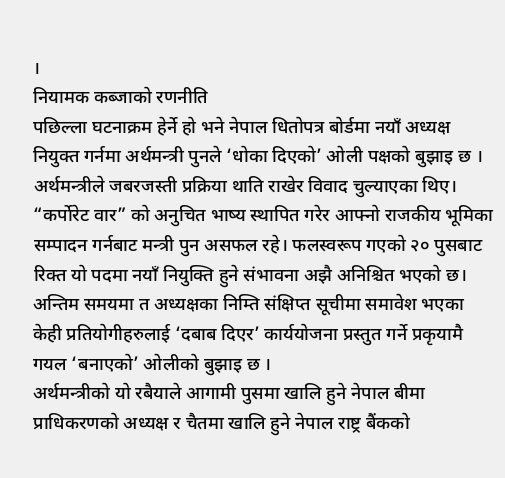।
नियामक कब्जाको रणनीति
पछिल्ला घटनाक्रम हेर्ने हो भने नेपाल धितोपत्र बोर्डमा नयाँ अध्यक्ष नियुक्त गर्नमा अर्थमन्त्री पुनले ‘धोका दिएको’ ओली पक्षको बुझाइ छ । अर्थमन्त्रीले जबरजस्ती प्रक्रिया थाति राखेर विवाद चुल्याएका थिए।
“कर्पोरेट वार” को अनुचित भाष्य स्थापित गरेर आफ्नो राजकीय भूमिका सम्पादन गर्नबाट मन्त्री पुन असफल रहे। फलस्वरूप गएको २० पुसबाट रिक्त यो पदमा नयाँ नियुक्ति हुने संभावना अझै अनिश्चित भएको छ।
अन्तिम समयमा त अध्यक्षका निम्ति संक्षिप्त सूचीमा समावेश भएका केही प्रतियोगीहरुलाई ‘दबाब दिएर’ कार्ययोजना प्रस्तुत गर्ने प्रकृयामै गयल ‘बनाएको’ ओलीको बुझाइ छ ।
अर्थमन्त्रीको यो रबैयाले आगामी पुसमा खालि हुने नेपाल बीमा प्राधिकरणको अध्यक्ष र चैतमा खालि हुने नेपाल राष्ट्र बैंकको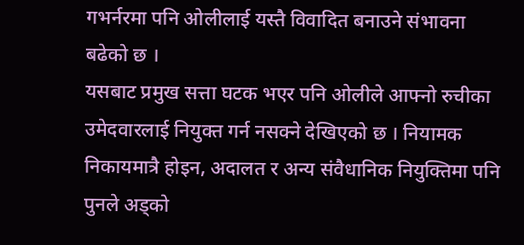गभर्नरमा पनि ओलीलाई यस्तै विवादित बनाउने संभावना बढेको छ ।
यसबाट प्रमुख सत्ता घटक भएर पनि ओलीले आफ्नो रुचीका उमेदवारलाई नियुक्त गर्न नसक्ने देखिएको छ । नियामक निकायमात्रै होइन, अदालत र अन्य संवैधानिक नियुक्तिमा पनि पुनले अड्को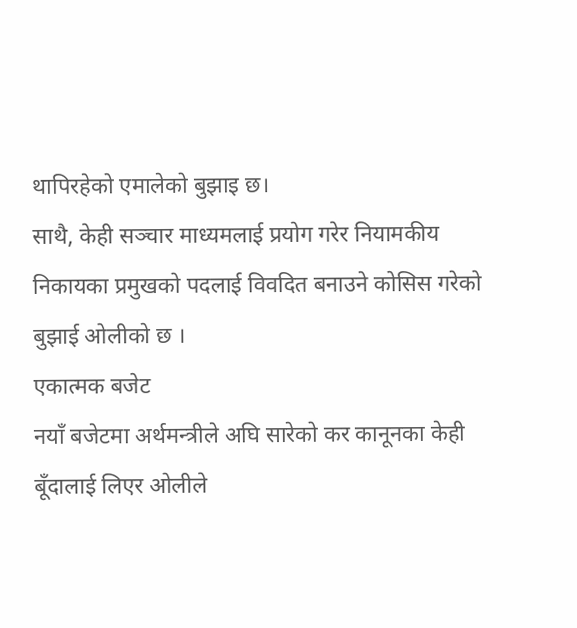थापिरहेको एमालेको बुझाइ छ।
साथै, केही सञ्चार माध्यमलाई प्रयोग गरेर नियामकीय निकायका प्रमुखको पदलाई विवदित बनाउने कोसिस गरेको बुझाई ओलीको छ ।
एकात्मक बजेट
नयाँ बजेटमा अर्थमन्त्रीले अघि सारेको कर कानूनका केही बूँदालाई लिएर ओलीले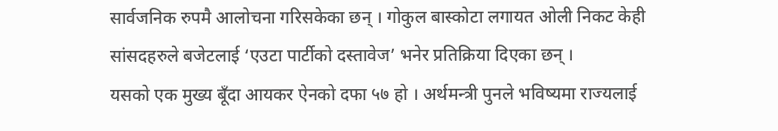सार्वजनिक रुपमै आलोचना गरिसकेका छन् । गोकुल बास्कोटा लगायत ओली निकट केही सांसदहरुले बजेटलाई ‘एउटा पार्टीको दस्तावेज’ भनेर प्रतिक्रिया दिएका छन् ।
यसको एक मुख्य बूँदा आयकर ऐनको दफा ५७ हो । अर्थमन्त्री पुनले भविष्यमा राज्यलाई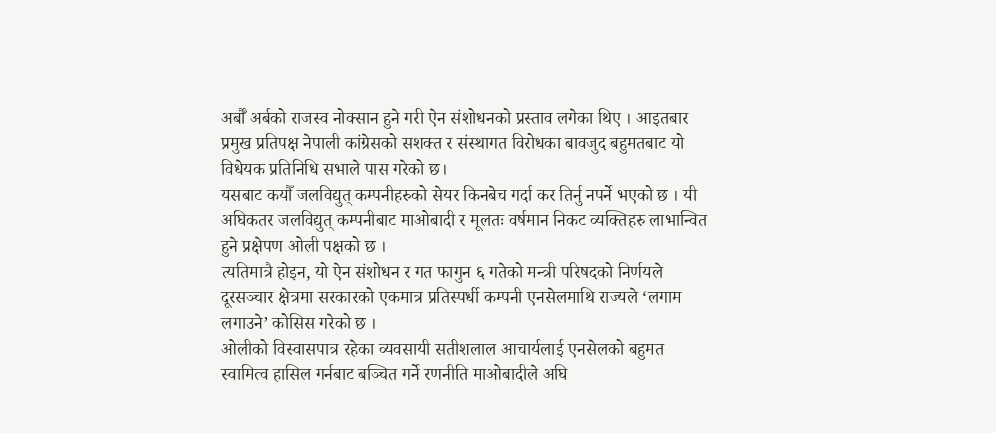अर्बौँ अर्बको राजस्व नोक्सान हुने गरी ऐन संशोधनको प्रस्ताव लगेका थिए । आइतबार प्रमुख प्रतिपक्ष नेपाली कांग्रेसको सशक्त र संस्थागत विरोधका बावजुद बहुमतबाट यो विधेयक प्रतिनिधि सभाले पास गरेको छ।
यसबाट कयौँ जलविद्युत् कम्पनीहरुको सेयर किनबेच गर्दा कर तिर्नु नपर्ने भएको छ । यी अघिकतर जलविद्युत् कम्पनीबाट माओबादी र मूलतः वर्षमान निकट व्यक्तिहरु लाभान्वित हुने प्रक्षेपण ओली पक्षको छ ।
त्यतिमात्रै होइन, यो ऐन संशोधन र गत फागुन ६ गतेको मन्त्री परिषदको निर्णयले दूरसञ्चार क्षेत्रमा सरकारको एकमात्र प्रतिस्पर्धी कम्पनी एनसेलमाथि राज्यले ‘लगाम लगाउने’ कोसिस गरेको छ ।
ओलीको विस्वासपात्र रहेका व्यवसायी सतीशलाल आचार्यलाई एनसेलको बहुमत स्वामित्व हासिल गर्नबाट बञ्चित गर्ने रणनीति माओबादीले अघि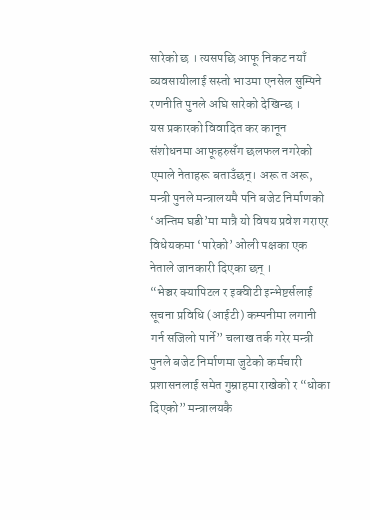सारेको छ । त्यसपछि आफू निकट नयाँ व्यवसायीलाई सस्तो भाउमा एनसेल सुम्पिने रणनीति पुनले अघि सारेको देखिन्छ ।
यस प्रकारको विवादित कर कानून संशोधनमा आफूहरुसँग छलफल नगरेको एमाले नेताहरू बताउँछन्। अरू त अरू, मन्त्री पुनले मन्त्रालयमै पनि बजेट निर्माणको ‘अन्तिम घडी’मा मात्रै यो विषय प्रवेश गराएर विधेयकमा ‘पारेको’ ओली पक्षका एक नेताले जानकारी दिएका छन् ।
“भेञ्चर क्यापिटल र इक्वीटी इन्भेष्टर्सलाई सूचना प्रविधि (आईटी) कम्पनीमा लगानी गर्न सजिलो पार्ने” चलाख तर्क गरेर मन्त्री पुनले बजेट निर्माणमा जुटेको कर्मचारी प्रशासनलाई समेत गुम्राहमा राखेको र “धोका दिएको” मन्त्रालयकै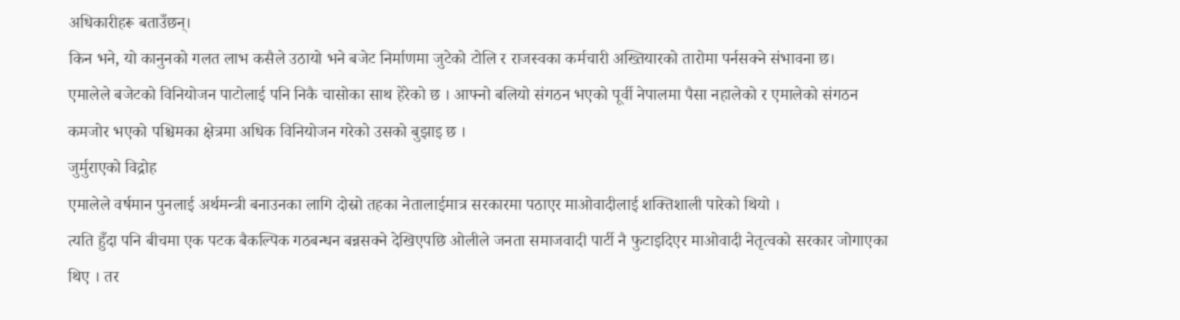अधिकारीहरू बताउँछन्।
किन भने, यो कानुनको गलत लाभ कसैले उठायो भने बजेट निर्माणमा जुटेको टोलि र राजस्वका कर्मचारी अख्तियारको तारोमा पर्नसक्ने संभावना छ।
एमालेले बजेटको विनियोजन पाटोलाई पनि निकै चासोका साथ हेरेको छ । आफ्नो बलियो संगठन भएको पूर्वी नेपालमा पैसा नहालेको र एमालेको संगठन कमजोर भएको पश्चिमका क्षेत्रमा अधिक विनियोजन गरेको उसको बुझाइ छ ।
जुर्मुराएको विद्रोह
एमालेले वर्षमान पुनलाई अर्थमन्त्री बनाउनका लागि दोस्रो तहका नेतालाईमात्र सरकारमा पठाएर माओवादीलाई शक्तिशाली पारेको थियो ।
त्यति हुँदा पनि बीचमा एक पटक बैकल्पिक गठबन्धन बन्नसक्ने देखिएपछि ओलीले जनता समाजवादी पार्टी नै फुटाइदिएर माओवादी नेतृत्वको सरकार जोगाएका थिए । तर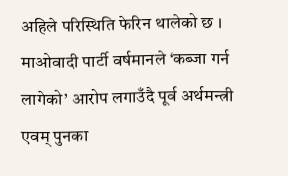अहिले परिस्थिति फेरिन थालेको छ ।
माओवादी पार्टी वर्षमानले ‘कब्जा गर्न लागेको’ आरोप लगाउँदै पूर्व अर्थमन्त्री एवम् पुनका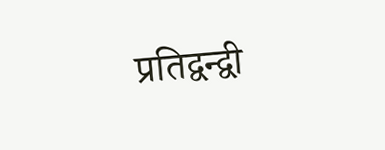प्रतिद्वन्द्वी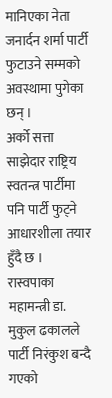मानिएका नेता जनार्दन शर्मा पार्टी फुटाउने सम्मको अवस्थामा पुगेका छन् ।
अर्को सत्ता साझेदार राष्ट्रिय स्वतन्त्र पार्टीमा पनि पार्टी फुट्ने आधारशीला तयार हुँदै छ । रास्वपाका महामन्त्री डा. मुकुल ढकालले पार्टी निरंकुश बन्दै गएको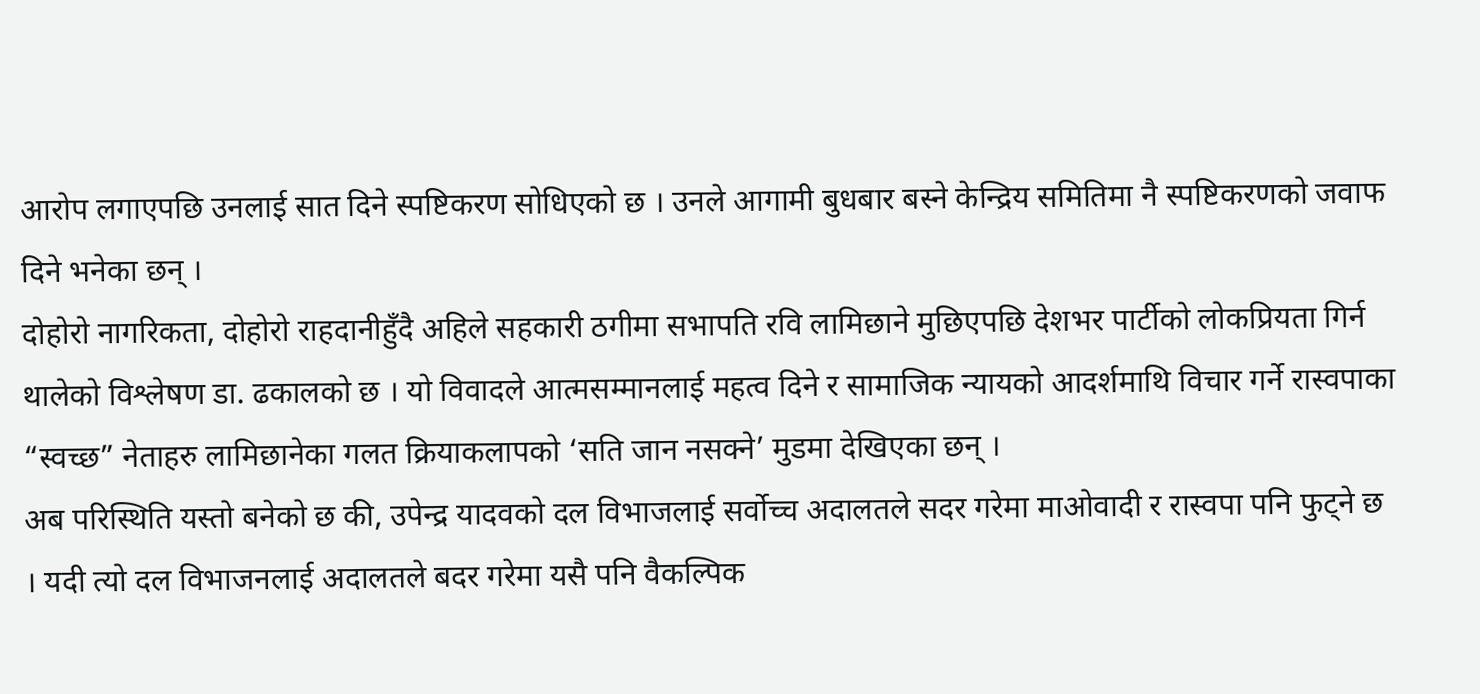आरोप लगाएपछि उनलाई सात दिने स्पष्टिकरण सोधिएको छ । उनले आगामी बुधबार बस्ने केन्द्रिय समितिमा नै स्पष्टिकरणको जवाफ दिने भनेका छन् ।
दोहोरो नागरिकता, दोहोरो राहदानीहुँदै अहिले सहकारी ठगीमा सभापति रवि लामिछाने मुछिएपछि देशभर पार्टीको लोकप्रियता गिर्न थालेको विश्लेषण डा. ढकालको छ । यो विवादले आत्मसम्मानलाई महत्व दिने र सामाजिक न्यायको आदर्शमाथि विचार गर्ने रास्वपाका “स्वच्छ” नेताहरु लामिछानेका गलत क्रियाकलापको ‘सति जान नसक्ने’ मुडमा देखिएका छन् ।
अब परिस्थिति यस्तो बनेको छ की, उपेन्द्र यादवको दल विभाजलाई सर्वोच्च अदालतले सदर गरेमा माओवादी र रास्वपा पनि फुट्ने छ । यदी त्यो दल विभाजनलाई अदालतले बदर गरेमा यसै पनि वैकल्पिक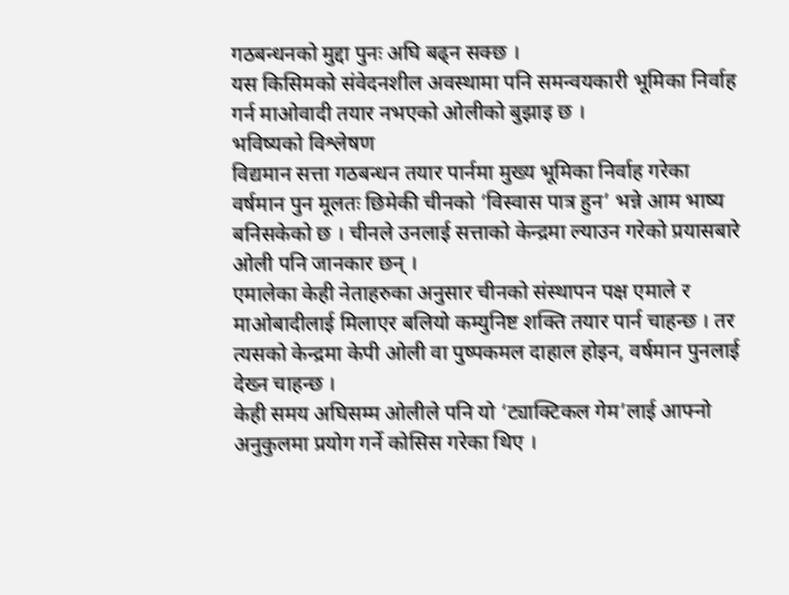गठबन्धनको मुद्दा पुनः अघि बढ्न सक्छ ।
यस किसिमको संवेदनशील अवस्थामा पनि समन्वयकारी भूमिका निर्वाह गर्न माओवादी तयार नभएको ओलीको बुझाइ छ ।
भविष्यको विश्लेषण
विद्यमान सत्ता गठबन्धन तयार पार्नमा मुख्य भूमिका निर्वाह गरेका वर्षमान पुन मूलतः छिमेकी चीनको ‘विस्वास पात्र हुन’ भन्ने आम भाष्य बनिसकेको छ । चीनले उनलाई सत्ताको केन्द्रमा ल्याउन गरेको प्रयासबारे ओली पनि जानकार छन् ।
एमालेका केही नेताहरुका अनुसार चीनको संस्थापन पक्ष एमाले र माओबादीलाई मिलाएर बलियो कम्युनिष्ट शक्ति तयार पार्न चाहन्छ । तर त्यसको केन्द्रमा केपी ओली वा पुष्पकमल दाहाल होइन, वर्षमान पुनलाई देख्न चाहन्छ ।
केही समय अघिसम्म ओलीले पनि यो ‘ट्याक्टिकल गेम’लाई आफ्नो अनुकुलमा प्रयोग गर्ने कोसिस गरेका थिए ।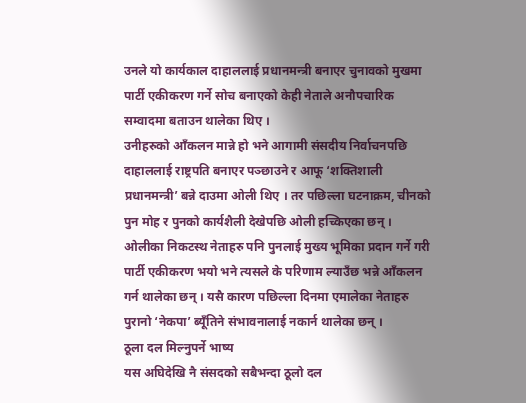उनले यो कार्यकाल दाहाललाई प्रधानमन्त्री बनाएर चुनावको मुखमा पार्टी एकीकरण गर्ने सोच बनाएको केही नेताले अनौपचारिक सम्वादमा बताउन थालेका थिए ।
उनीहरुको आँकलन मान्ने हो भने आगामी संसदीय निर्वाचनपछि दाहाललाई राष्ट्रपति बनाएर पञ्छाउने र आफू ‘शक्तिशाली प्रधानमन्त्री’ बन्ने दाउमा ओली थिए । तर पछिल्ला घटनाक्रम, चीनको पुन मोह र पुनको कार्यशैली देखेपछि ओली हच्किएका छन् ।
ओलीका निकटस्थ नेताहरु पनि पुनलाई मुख्य भूमिका प्रदान गर्ने गरी पार्टी एकीकरण भयो भने त्यसले के परिणाम ल्याउँछ भन्ने आँकलन गर्न थालेका छन् । यसै कारण पछिल्ला दिनमा एमालेका नेताहरु पुरानो ‘नेकपा’ ब्यूँतिने संभावनालाई नकार्न थालेका छन् ।
ठूला दल मिल्नुपर्ने भाष्य
यस अघिदेखि नै संसदको सबैभन्दा ठूलो दल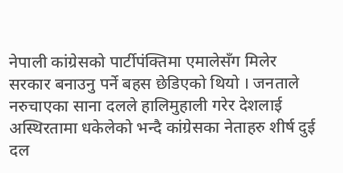नेपाली कांग्रेसको पार्टीपंक्तिमा एमालेसँग मिलेर सरकार बनाउनु पर्ने बहस छेडिएको थियो । जनताले नरुचाएका साना दलले हालिमुहाली गरेर देशलाई अस्थिरतामा धकेलेको भन्दै कांग्रेसका नेताहरु शीर्ष दुई दल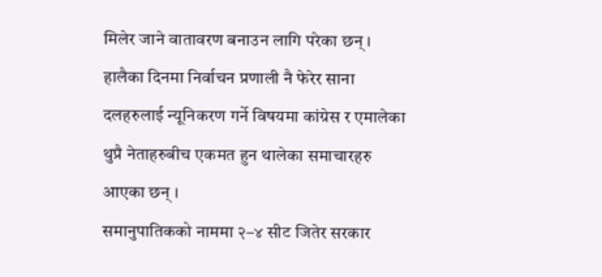मिलेर जाने वातावरण बनाउन लागि परेका छन् ।
हालैका दिनमा निर्वाचन प्रणाली नै फेरेर साना दलहरुलाई न्यूनिकरण गर्ने विषयमा कांग्रेस र एमालेका थुप्रै नेताहरुबीच एकमत हुन थालेका समाचारहरु आएका छन् ।
समानुपातिकको नाममा २–४ सीट जितेर सरकार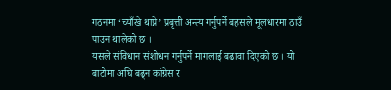गठनमा ‘च्याँखे थाप्ने’ प्रबृत्ती अन्त्य गर्नुपर्ने बहसले मूलधारमा ठाउँ पाउन थालेको छ ।
यसले संविधान संशोधन गर्नुपर्ने मागलाई बढावा दिएको छ । यो बाटोमा अघि बढ्न कांग्रेस र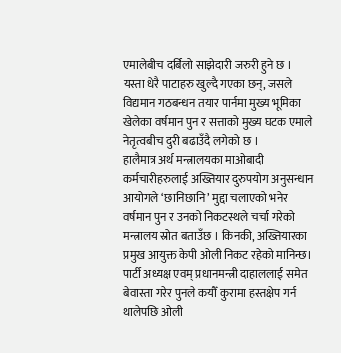एमालेबीच दर्बिलो साझेदारी जरुरी हुने छ ।
यस्ता धेरै पाटाहरु खुल्दै गएका छन्, जसले विद्यमान गठबन्धन तयार पार्नमा मुख्य भूमिका खेलेका वर्षमान पुन र सत्ताको मुख्य घटक एमाले नेतृत्वबीच दुरी बढाउँदै लगेको छ ।
हालैमात्र अर्थ मन्त्रालयका माओबादी कर्मचारीहरुलाई अख्तियार दुरुपयोग अनुसन्धान आयोगले ‘छानिछानि’ मुद्दा चलाएको भनेर वर्षमान पुन र उनको निकटस्थले चर्चा गरेको मन्त्रालय स्रोत बताउँछ । किनकी, अख्तियारका प्रमुख आयुक्त केपी ओली निकट रहेको मानिन्छ।
पार्टी अध्यक्ष एवम् प्रधानमन्त्री दाहाललाई समेत बेवास्ता गरेर पुनले कयौँ कुरामा हस्तक्षेप गर्न थालेपछि ओली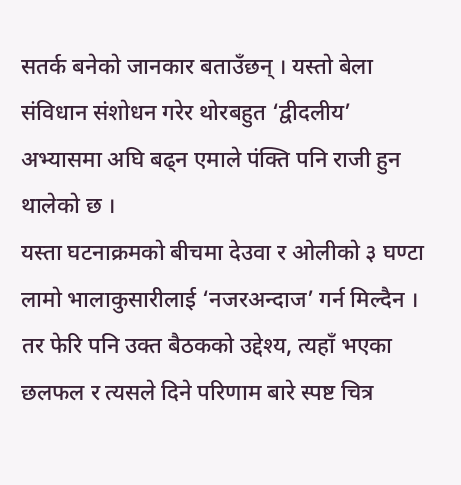सतर्क बनेको जानकार बताउँछन् । यस्तो बेला संविधान संशोधन गरेर थोरबहुत ‘द्वीदलीय’ अभ्यासमा अघि बढ्न एमाले पंक्ति पनि राजी हुन थालेको छ ।
यस्ता घटनाक्रमको बीचमा देउवा र ओलीको ३ घण्टा लामो भालाकुसारीलाई ‘नजरअन्दाज’ गर्न मिल्दैन । तर फेरि पनि उक्त बैठकको उद्देश्य, त्यहाँ भएका छलफल र त्यसले दिने परिणाम बारे स्पष्ट चित्र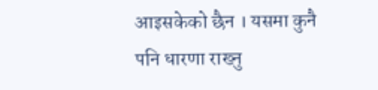आइसकेको छैन । यसमा कुनै पनि धारणा राख्नु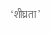‘शीघ्रता’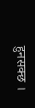हुनसक्छ ।